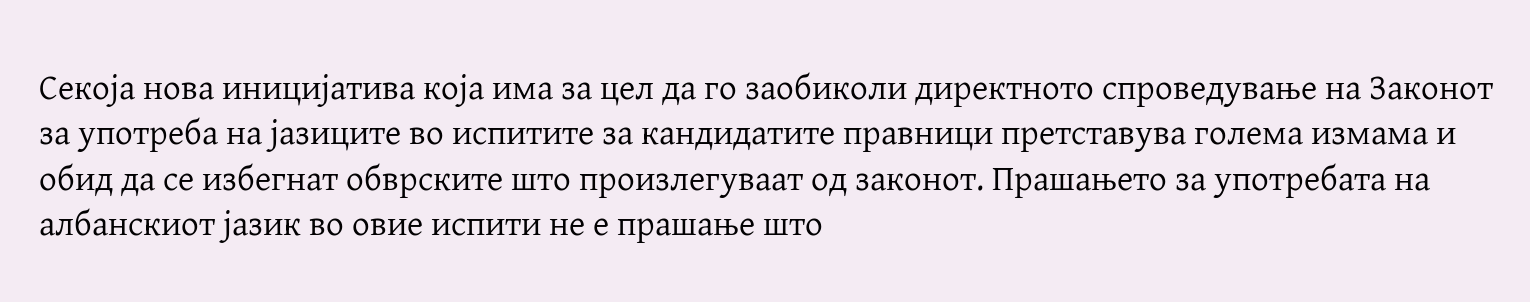Секоја нова иницијатива која има за цел да го заобиколи директното спроведување на Законот за употреба на јазиците во испитите за кандидатите правници претставува голема измама и обид да се избегнат обврските што произлегуваат од законот. Прашањето за употребата на албанскиот јазик во овие испити не е прашање што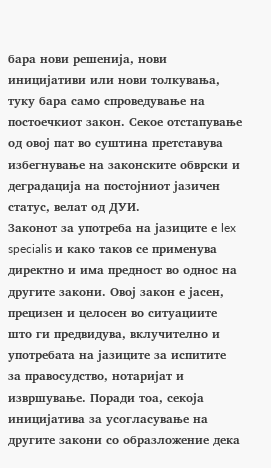бара нови решенија, нови иницијативи или нови толкувања, туку бара само спроведување на постоечкиот закон. Секое отстапување од овој пат во суштина претставува избегнување на законските обврски и деградација на постојниот јазичен статус, велат од ДУИ.
Законот за употреба на јазиците е lex specialis и како таков се применува директно и има предност во однос на другите закони. Овој закон е јасен, прецизен и целосен во ситуациите што ги предвидува, вклучително и употребата на јазиците за испитите за правосудство, нотаријат и извршување. Поради тоа, секоја иницијатива за усогласување на другите закони со образложение дека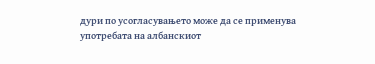дури по усогласувањето може да се применува употребата на албанскиот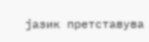јазик претставува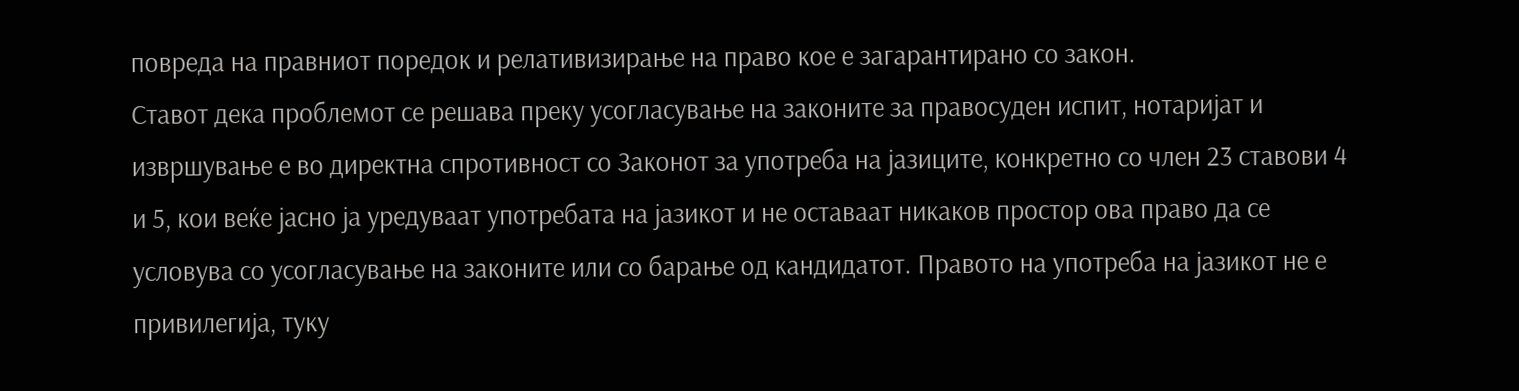повреда на правниот поредок и релативизирање на право кое е загарантирано со закон.
Ставот дека проблемот се решава преку усогласување на законите за правосуден испит, нотаријат и извршување е во директна спротивност со Законот за употреба на јазиците, конкретно со член 23 ставови 4 и 5, кои веќе јасно ја уредуваат употребата на јазикот и не оставаат никаков простор ова право да се условува со усогласување на законите или со барање од кандидатот. Правото на употреба на јазикот не е привилегија, туку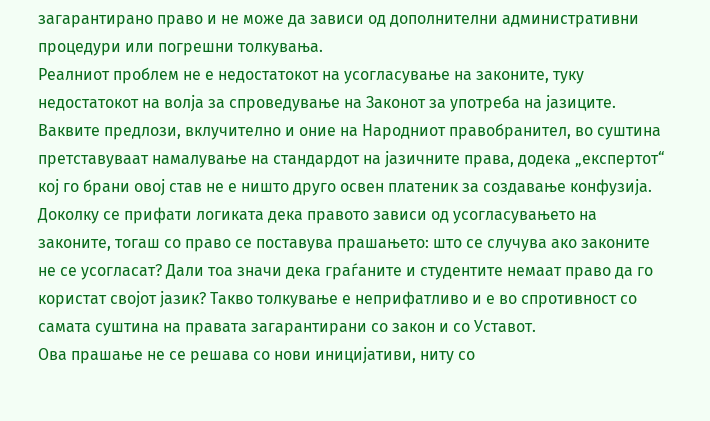загарантирано право и не може да зависи од дополнителни административни процедури или погрешни толкувања.
Реалниот проблем не е недостатокот на усогласување на законите, туку недостатокот на волја за спроведување на Законот за употреба на јазиците. Ваквите предлози, вклучително и оние на Народниот правобранител, во суштина претставуваат намалување на стандардот на јазичните права, додека „експертот“ кој го брани овој став не е ништо друго освен платеник за создавање конфузија.
Доколку се прифати логиката дека правото зависи од усогласувањето на законите, тогаш со право се поставува прашањето: што се случува ако законите не се усогласат? Дали тоа значи дека граѓаните и студентите немаат право да го користат својот јазик? Такво толкување е неприфатливо и е во спротивност со самата суштина на правата загарантирани со закон и со Уставот.
Ова прашање не се решава со нови иницијативи, ниту со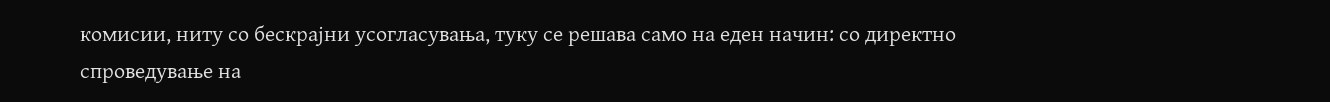комисии, ниту со бескрајни усогласувања, туку се решава само на еден начин: со директно спроведување на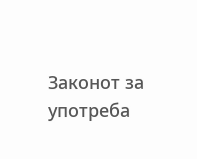Законот за употреба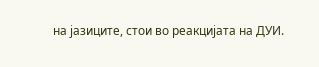на јазиците, стои во реакцијата на ДУИ.